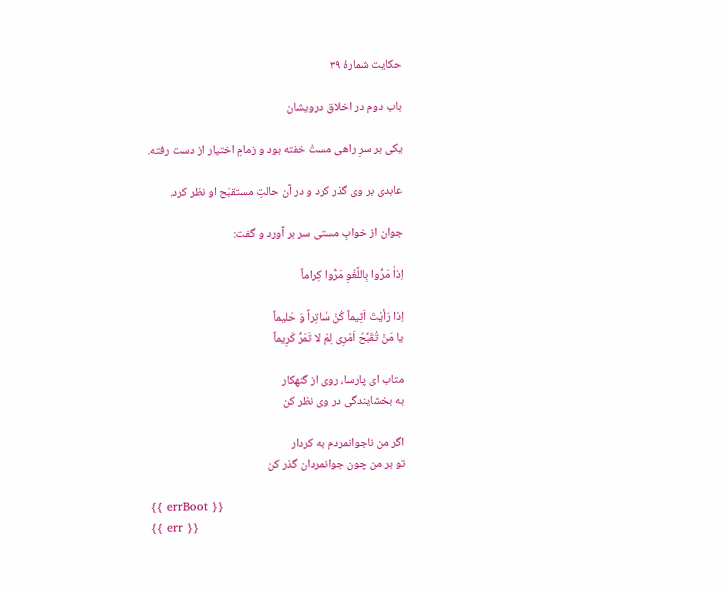حکایت شمارهٔ ۳۹

باب دوم در اخلاق درویشان

یکی بر سرِ راهی مستْ خفته بود و زمامِ اختیار از دست رفته.

عابدی بر وی گذر کرد و در آن حالتِ مستقبَح او نظر کرد.

جوان از خوابِ مستی سر بر آورد و گفت:

اِذاٰ مَرُّوا بِاللَّغْوِ مَرُّوا کِراماً

اِذا رَأیْتَ اَثِیماً کُنْ سٰاتِراً وَ حَلیماً
یا مَنْ تُقَبِّحُ اَمْرِی لِمْ لا تَمَرُّ کَرِیماً

متاب ای پارسا، روی از گنهکار
به بخشایندگی در وی نظر کن

اگر من ناجوانمردم به کردار
تو بر من چون جوانمردان گذر کن

{{ errBoot }}
{{ err }}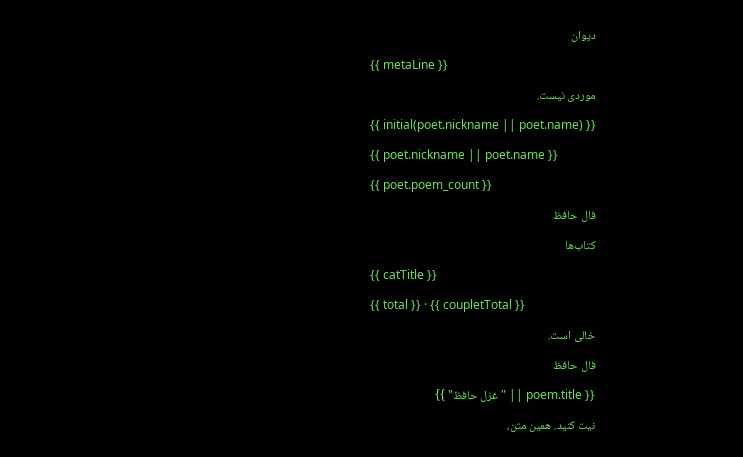دیوان

{{ metaLine }}

موردی نیست.

{{ initial(poet.nickname || poet.name) }}

{{ poet.nickname || poet.name }}

{{ poet.poem_count }}

فال حافظ

کتاب‌ها

{{ catTitle }}

{{ total }} · {{ coupletTotal }}

خالی است.

فال حافظ

{{ poem.title || "غزل حافظ" }}

نیت کنید. همین متن،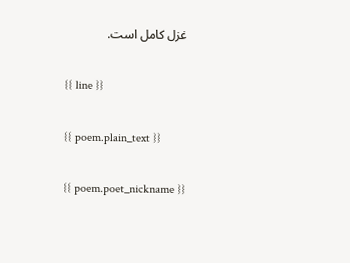غزل کامل است.

{{ line }}

{{ poem.plain_text }}

{{ poem.poet_nickname }}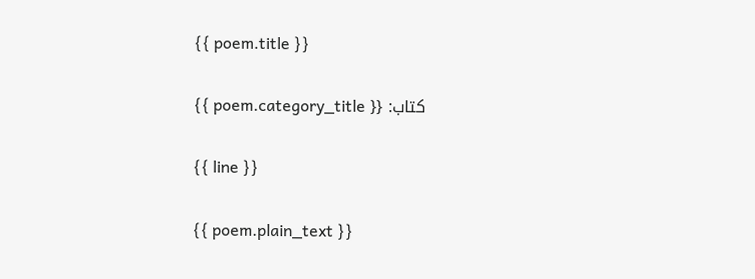{{ poem.title }}

کتاب: {{ poem.category_title }}

{{ line }}

{{ poem.plain_text }}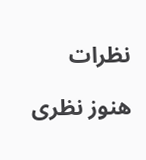نظرات

هنوز نظری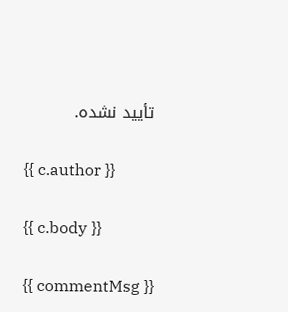تأیید نشده.

{{ c.author }}

{{ c.body }}

{{ commentMsg }}